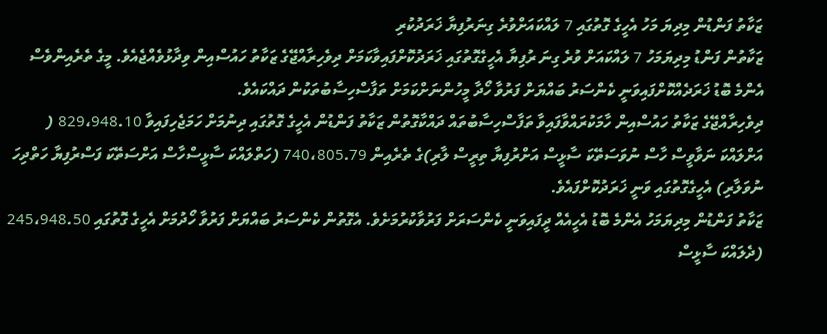ޒަކާތު ފަންޑުން މިދިޔަ މަހު އެހީގެ ގޮތުގައި 7 ލައްކައަށްވުރެ ގިނަރުފިޔާ ޚަރަދުކުރި
ޒަކާތުން ފަންޑު މިދިޔަމަހު 7 ލައްކައަށް ވުރެ ގިނަ ރުފިޔާ އެހީގެގޮތުގައި ޚަރަދުކޮށްފައިވާކަމަށް ދިވެހިރާއްޖޭގެ ޒަކާތު ހައުސްއިން ވިދާޅުވެއްޖެއެވެ. މީގެ ތެރެއިންވެސް އެންމެ ބޮޑު ޚަރަދެއްކޮށްފައިވަނީ ކެންސަރު ބައްޔަށް ފަރުވާ ހޯދާ މީހުންނަށްކަމަށް ތަފާސްހިސާބުތަކުން ދައްކައެވެ.
ދިވެހިރާއްޖޭގެ ޒަކާތު ހައުސްއިން ހާމަކުރައްވާފައިވާ ތަފާސްހިސާބުތައް ދައްކާގޮތުން ޒަކާތު ފަންޑުން އެހީގެ ގޮތުގައި ދިނުމަށް ހަމަޖެހިފައިވާ 829،948.10 ( އަށްލައްކަ ނަވާވީސް ހާސް ނުވަސަތޭކަ ސާޅީސް އަށްރުފިޔާ ތިރީސް ލާރި)ގެ ތެރެއިން 740،805.79 (ހަތްލައްކަ ސާޅީސްހާސް އަށްސަތޭކަ ފަސްރުފިޔާ ހަތްދިހަ ނުވަލާރި) އެހީގެގޮތުގައި ވަނީ ޚަރަދުކޮށްފައެވެ.
ޒަކާތު ފަންޑުން މިދިޔަމަހު އެންމެ ބޮޑު އެހީއެއް ދީފައިވަނީ ކެންސަރަށް ފަރުވާކުރުމަށެވެ. އެގޮތުން ކެންސަރު ބައްޔަށް ފަރުވާ ހޯދުމަށް އެހީގެ ގޮތުގައި 245،948.50 (ދެލައްކަ ސާޅީސް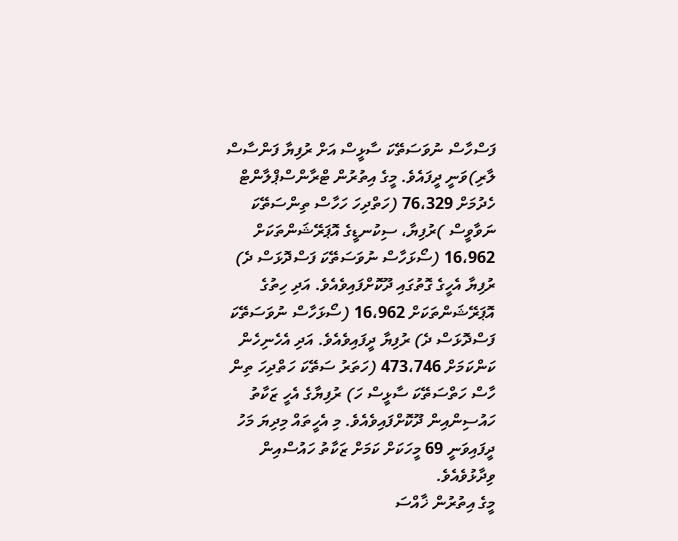ފަސްހާސް ނުވަސަތޭކަ ސާޅީސް އަށް ރުފިޔާ ފަންސާސް ލާރި)ވަނީ ދީފައެވެ. މީގެ އިތުރުން ޓްރާންސްޕްލާންޓް ހެދުމަށް 76،329 (ހަތްދިހަ ހަހާސް ތިންސަތޭކަ ނަވާވީސް )ރުފިޔާ، ސިކުނޑީގެ އޮޕަރޭޝަންތަކަށް 16،962 (ސޯޅަހާސް ނުވަސަތޭކަ ފަސްދޮޅަސް ދެ) ރުފިޔާ އެހީގެ ގޮތުގައި ދޫކޮށްފައިވެއެވެ. އަދި ހިތުގެ އޮޕަރޭޝަންތަކަށް 16،962 (ސޯޅަހާސް ނުވަސަތޭކަ ފަސްދޮޅަސް ދެ) ރުފިޔާ ދީފައިވެއެވެ. އަދި އެހެނިހެން ކަންކަމަށް 473،746 (ހަތަރު ސަތޭކަ ހަތްދިހަ ތިން ހާސް ހަތްސަތޭކަ ސާޅީސް ހަ) ރުފިޔާގެ އެހީ ޒަކާތު ހައުސިންއިން ދޫކޮށްފައިވެއެވެ. މި އެހީތައް މިދިޔަ މަހު ދީފައިވަނީ 69 މީހަކަށް ކަމަށް ޒަކާތު ހައުސްއިން ވިދާޅުވެއެވެ.
މީގެ އިތުރުން ޚާއްސަ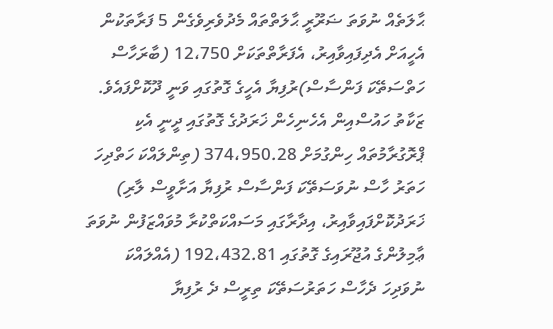ޙާލަތެއް ނުވަތަ ޟަރޫރީ ޙާލަތްތައް މެދުވެރިވެގެން 5 ފަރާތަކުން އެހީއަށް އެދިފައިވާއިރު، އެފަރާތްތަކަށް 12،750 (ބާރަހާސް ހަތްސަތޭކަ ފަންސާސް)ރުފިޔާ އެހީގެ ގޮތުގައި ވަނީ ދޫކޮށްފައެވެ.
ޒަކާތު ހައުސްއިން އެހެނިހެން ޚަރަދުގެ ގޮތުގައި ދީނީ އެކި ޕްރޮގުރާމުތައް ހިންގުމަށް 374،950.28 (ތިންލައްކަ ހަތްދިހަ ހަތަރު ހާސް ނުވަސަތޭކަ ފަންސާސް ރުފިޔާ އަށާވީސް ލާރި) ޚަރަދުކޮށްފައިވާއިރު، އިދާރާގައި މަސައްކަތްކުރާ މުވައްޒަފުން ނުވަތަ ޢާމިލުންގެ އުޖޫރައިގެ ގޮތުގައި 192،432.81 (އެއްލައްކަ ނުވަދިހަ ދެހާސް ހަތަރުސަތޭކަ ތިރީސް ދެ ރުފިޔާ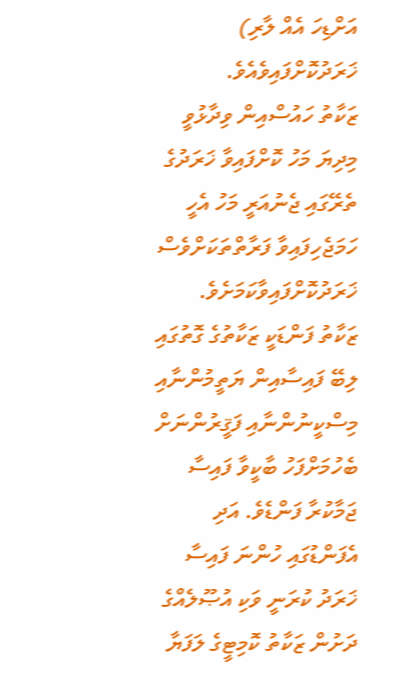އަށްޑިހަ އެއް ލާރި) ޚަރަދުކޮށްފައިވެއެވެ.
ޒަކާތު ހައުސްއިން ވިދާޅުވީ މިދިޔަ މަހު ކޮށްފައިވާ ޚަރަދުގެ ތެރޭގައި ޖެނުއަރީ މަހު އެހީ ހަމަޖެހިފައިވާ ފަރާތްތަކަށްވެސް ޚަރަދުކޮށްފައިވާކަމަށެވެ.
ޒަކާތު ފަންޑަކީ ޒަކާތުގެ ގޮތުގައި ލިބޭ ފައިސާއިން ޔަތީމުންނާއި މިސްކީނުންނާއި ފަޤީރުންނަށް ބެހުމަށްފަހު ބާކީވާ ފައިސާ ޖަމާކުރާ ފަންޑެވެ. އަދި އެފަންޑުގައި ހުންނަ ފައިސާ ޚަރަދު ކުރަނީ ވަކި އުޞޫލެއްގެ ދަށުން ޒަކާތު ކޮމިޓީގެ ލަފަޔާ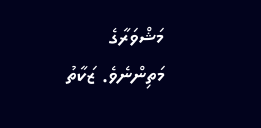މަޝްވަރާގެ މަތިންނެވެ. ޒަކާތު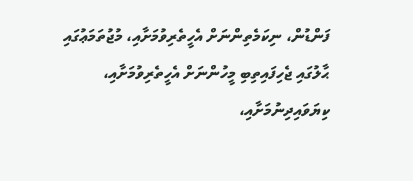ފަންޑުން، ނިކަމެތިންނަށް އެހީތެރިވުމަށާއި، މުޖުތަމަޢުގައި ޙާލުގައި ޖެހިފައިތިބި މީހުންނަށް އެހީތެރިވުމަށާއި، ކިޔަވައިދިނުމަށާއި،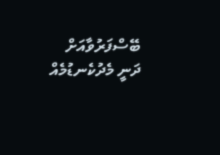ބޭސްފަރުވާއަށް ދަނީ މެދުކެނޑުމެއް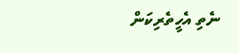ނެތި އެހީތެރިކަން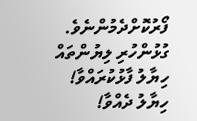ފޯރުކޮށްދެމުންނެވެ.
ގުޅުންހުރި ލިޔުންތައް
ހިޔާލު ފާޅުކުރައްވާ!
ހިޔާލު ދެއްވާ!